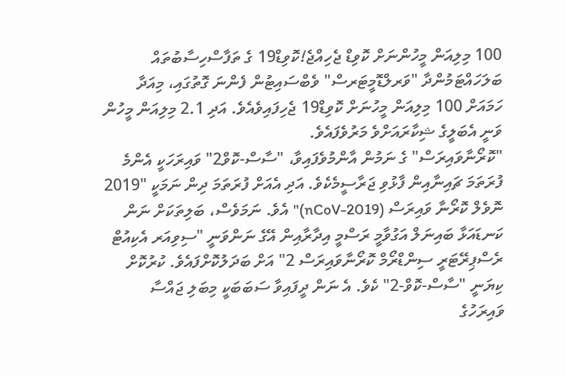100 މިލިއަން މީހުންނަށް ކޮވިޑް ޖެހިއްޖެ!ކޮވިޑް19 ގެ ތަފާސްހިސާބުތައް ބަލަހައްޓަމުންދާ "ވަރލްޑޮމީޓަރސް" ވެބްސައިޓުން ފެންނަ ގޮތުގައި، މިއަދާ ހަމައަށް 100 މިލިއަން މީހުނަށް ކޮވިޑް19 ޖެހިފައިވެއެވެ. އަދި 2.1 މިލިއަން މީހުން ވަނީ އެބަލީގެ ޝިކާރައަށްވެ މަރުވެފައެވެ.
"ކޮރޯނާވައިރަސް" ގެ ނަމުން އާންމުވެފައިވާ، "ސާސް-ކޮވް2" ވައިރަހަކީ އެންމެ ފުރަތަމަ ޗައިނާއިން ފާޅުވި ޖަރާސީމެކެވެ. އަދި އެއަށް ފުރަތަމަ ދިން ނަމަކީ "2019 ނޮވެލް ކޮރޯނާ ވައިރަސް (2019-nCoV)" އެވެ. ނަމަވެސް، ބަލިތަކަށް ނަން ކަނޑައަޅާ ބައިނަލް އަގުވާމީ ރަސްމީ އިދާރާއިން އޭގެ ނަންވަނީ "ސިވިއަރ އެކިއުޓް ރެސްޕިރޭޓަރީ ސިންޑްރޯމް ކޮރޯނާވައިރަސް 2" އަށް ބަދަލުކޮށްފައެވެ. ކުރުކޮށް ކިޔަނީ "ސާސް-ކޮވް-2" ކެވެ. އެ ނަން ދީފައިވާ ސަބަބަކީ މިބަލި ޖައްސާ ވައިރަހުގެ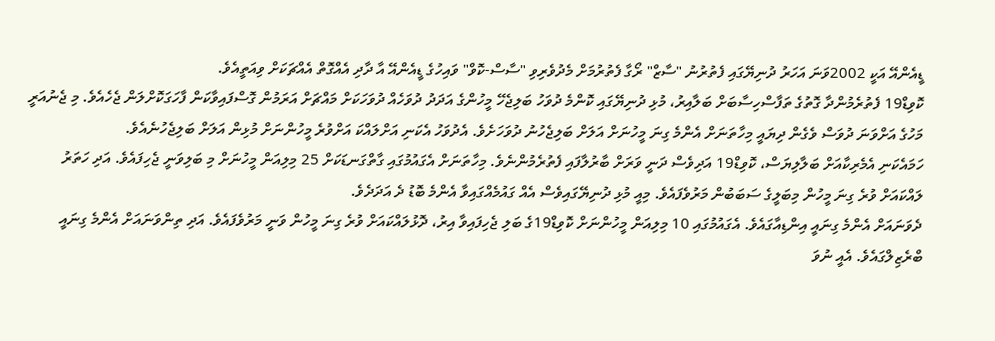ޑީއެންއޭ އަކީ 2002ވަނަ އަހަރު ދުނިޔޭގައި ފެތުރުނު "ސާޒް" ރޯގާ ފެތުރުމަށް މެދުވެރިވި "ސާސް-ކޮވް" ވައިހުގެ ޑީއެންއޭ އާ ދާދި އެއްގޮތް އެއްޗަކަށް ވިއަތީއެވެ.
ކޮވިޑް19 ފެތުރެމުންދާ ގޮތުގެ ތަފާސްހިސާބަށް ބަލާއިރު، މުޅި ދުނިޔޭގައި ކޮންމެ ދުވަހު ބަލިޖެހޭ މީހުންގެ އަދަދު ދުވަހެއް ދުވަހަކަށް މައްޗަށް އަރަމުން ގޮސްފައިވާކަން ފާހަގަކޮށްލަން ޖެހެއެވެ. މި ޖެނުއަރީ މަހުގެ އަށްވަނަ ދުވަސް ވެގެން ދިޔައީ މިހާތަނަށް އެންމެ ގިނަ މީހުނަށް އަލަށް ބަލިޖެހުނު ދުވަހަށެވެ. އެދުވަހު އެކަނި އަށްލައްކަ އަށްވުރެ މީހުންނަށް މުޅިން އަލަށް ބަލިޖެހުނެއެވެ.
ހަމައެކަނި އެމެރިކާއަށް ބަލާލިޔަސް، ކޮވިޑް19 އަދިވެސް ދަނީ ވަރަށް ބާރުލާފައި ފެތުރެމުންނެވެ. މިހާތަނަށް އެގައުމުގައި ގާތްގަނޑަކަށް 25 މިލިއަން މީހުނަށް މި ބަލިވަނީ ޖެހިފައެވެ. އަދި ހަތަރު ލައްކައަށް ވުރެ ގިނަ މީހުން މިބަލީގެ ސަބަބުން މަރުވެފައެވެ. މިއީ މުޅި ދުނިޔޭގައިވެސް އެއް ގައުމެއްގައިވާ އެންމެ ބޮޑު ދެ އަދަދެވެ.
ދެވަނައަށް އެންމެ ގިނައީ އިންޑިއާގައެވެ. އެގައުމުގައި 10 މިލިއަން މީހުންނަށް ކޮވިޑް19ގެ ބަލި ޖެހިފައިވާ އިރު، ދޮޅުލައްކައަށް ވުރެ ގިނަ މީހުން ވަނީ މަރުވެފައެވެ. އަދި ތިންވަނައަށް އެންމެ ގިނައީ ބްރެޒިލްގައެވެ. އެއީ ނުވަ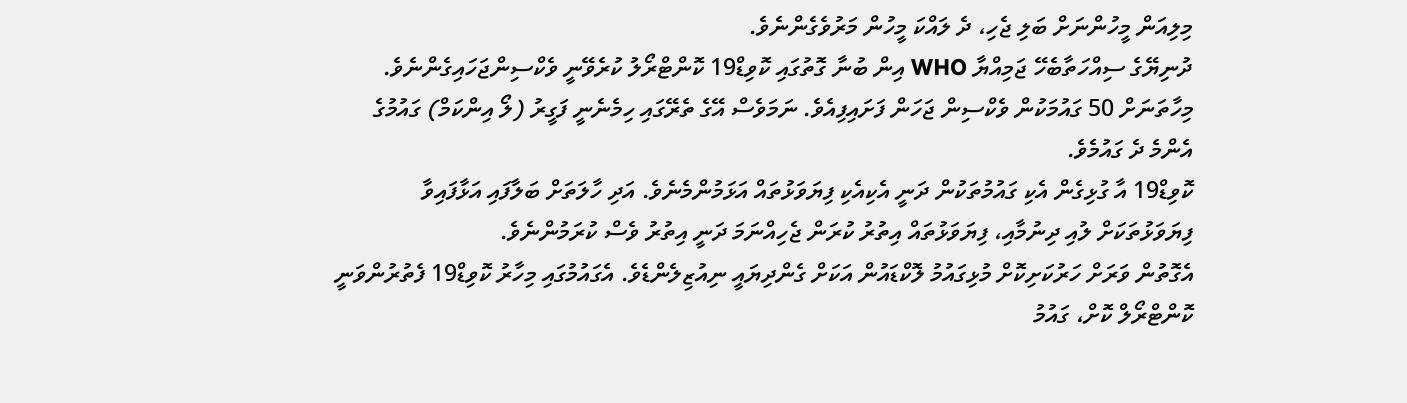މިލިއަން މީހުންނަށް ބަލި ޖެހި، ދެ ލައްކަ މީހުން މަރުވެގެންނެވެ.
ދުނިޔޭގެ ސިއްހަތާބެހޭ ޖަމިއްޔާ WHO އިން ބުނާ ގޮތުގައި ކޮވިޑް19 ކޮންޓްރޯލު ކުރެވޭނީ ވެކްސިންޖަހައިގެންނެވެ. މިހާތަނަށް 50 ގައުމަކުން ވެކްސިން ޖަހަން ފަށައިފިއެވެ. ނަމަވެސް އޭގެ ތެރޭގައި ހިމެނެނީ ފަގީރު (ލޯ އިންކަމް) ގައުމުގެ އެންމެ ދެ ގައުމެވެ.
ކޮވިޑް19 އާ ގުޅިގެން އެކި ގައުމުތަކުން ދަނީ އެކިއެކި ފިޔަވަޅުތައް އަޅަމުންމެނެވެ. އަދި ހާލަތަށް ބަލާފައި އަޅާފައިވާ ފިޔަވަޅުތަކަށް ލުއި ދިނުމާއި، ފިޔަވަޅުތައް އިތުރު ކުރަން ޖެހިއްނަމަ ދަނީ އިތުރު ވެސް ކުރަމުންނެވެ.
އެގޮތުން ވަރަށް ހަރުކަށިކޮށް މުޅިގައުމު ލޮކްޑައުން އަކަށް ގެންދިޔައީ ނިއުޒިލެންޑެވެ. އެގައުމުގައި މިހާރު ކޮވިޑް19 ފެތުރުންވަނީ ކޮންޓްރޯލް ކޮށް، ގައުމު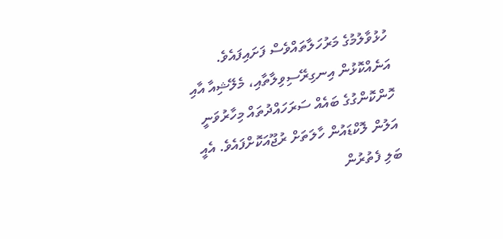ހުޅުވާލުމުގެ މަރުހަލާތައްވެސް ފަށައިފައެވެ.
އަނެއްކޮޅުން އިނގިރޭސިވިލާތާއި، މެލޭޝިއާ އާއި ހޮންކޮންގުގެ ބައެއް ސަރަހައްދުތައް މިހާރުވަނީ އަލުން ލޮކްޑައުން ހާލަތަށް ރުޖޫއަކޮށްފައެވެ. އެއީ ބަލި ފެތުރުން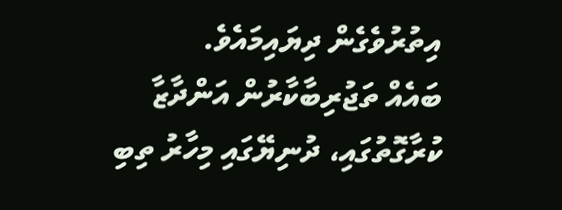އިތުރުވެގެން ދިޔައިމައެވެ.
ބައެއް ތަޖުރިބާކާރުން އަންދާޒާ ކުރާގޮތުގައި، ދުނިޔޭގައި މިހާރު ތިބި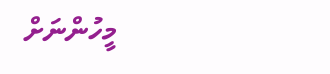މީހުންނަށް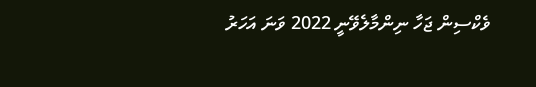ވެކްސިން ޖަހާ ނިންމާލެވޭނީ 2022 ވަނަ އަހަރު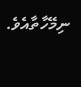ނިމޭހާތާއެވެ.